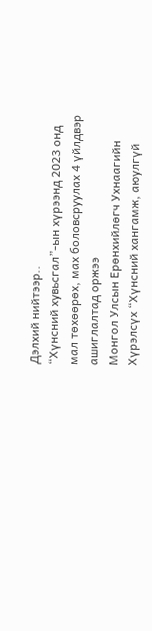Дэлхий нийтээр..
“Хүнсний хувьсгал”-ын хүрээнд 2023 онд мал төхөөрөх, мах боловсруулах 4 үйлдвэр ашиглалтад оржээ
Монгол Улсын Ерөнхийлөгч Ухнаагийн Хүрэлсүх “Хүнсний хангамж, аюулгүй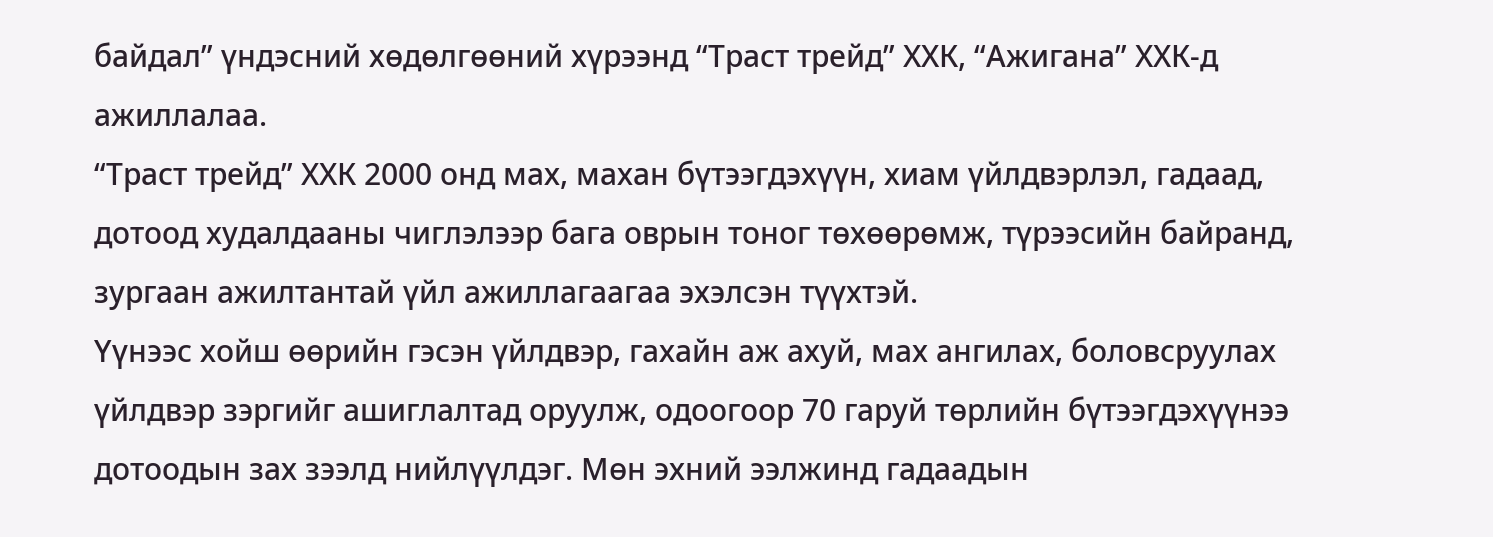байдал” үндэсний хөдөлгөөний хүрээнд “Траст трейд” ХХК, “Ажигана” ХХК-д ажиллалаа.
“Траст трейд” ХХК 2000 онд мах, махан бүтээгдэхүүн, хиам үйлдвэрлэл, гадаад, дотоод худалдааны чиглэлээр бага оврын тоног төхөөрөмж, түрээсийн байранд, зургаан ажилтантай үйл ажиллагаагаа эхэлсэн түүхтэй.
Үүнээс хойш өөрийн гэсэн үйлдвэр, гахайн аж ахуй, мах ангилах, боловсруулах үйлдвэр зэргийг ашиглалтад оруулж, одоогоор 70 гаруй төрлийн бүтээгдэхүүнээ дотоодын зах зээлд нийлүүлдэг. Мөн эхний ээлжинд гадаадын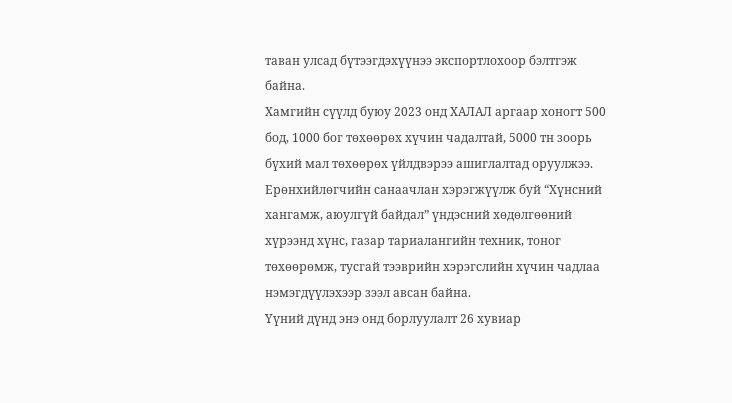таван улсад бүтээгдэхүүнээ экспортлохоор бэлтгэж байна.
Хамгийн сүүлд буюу 2023 онд ХАЛАЛ аргаар хоногт 500 бод, 1000 бог төхөөрөх хүчин чадалтай, 5000 тн зоорь бүхий мал төхөөрөх үйлдвэрээ ашиглалтад оруулжээ.
Ерөнхийлөгчийн санаачлан хэрэгжүүлж буй “Хүнсний хангамж, аюулгүй байдал” үндэсний хөдөлгөөний хүрээнд хүнс, газар тариалангийн техник, тоног төхөөрөмж, тусгай тээврийн хэрэгслийн хүчин чадлаа нэмэгдүүлэхээр зээл авсан байна.
Үүний дүнд энэ онд борлуулалт 26 хувиар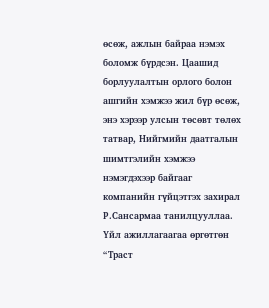өсөж, ажлын байраа нэмэх боломж бүрдсэн. Цаашид борлуулалтын орлого болон ашгийн хэмжээ жил бүр өсөж, энэ хэрээр улсын төсөвт төлөх татвар, Нийгмийн даатгалын шимтгэлийн хэмжээ нэмэгдэхээр байгааг компанийн гүйцэтгэх захирал Р.Сансармаа танилцууллаа.
Үйл ажиллагаагаа өргөтгөн “Траст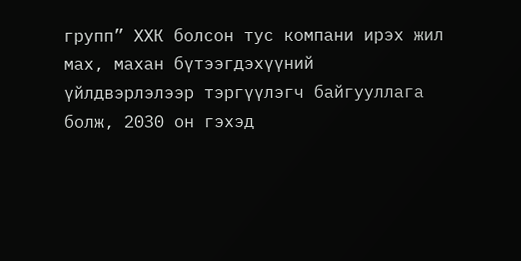групп” ХХК болсон тус компани ирэх жил мах, махан бүтээгдэхүүний үйлдвэрлэлээр тэргүүлэгч байгууллага болж, 2030 он гэхэд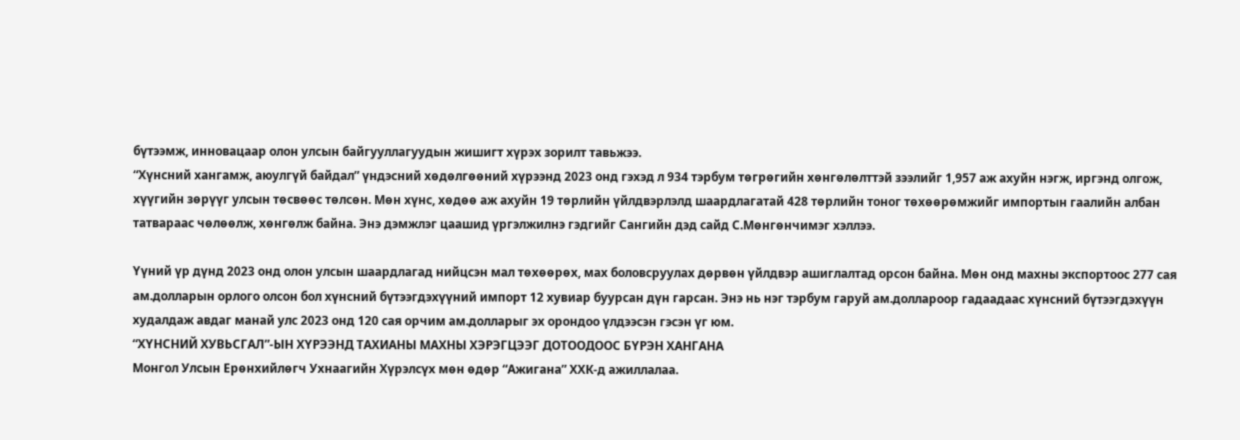бүтээмж, инновацаар олон улсын байгууллагуудын жишигт хүрэх зорилт тавьжээ.
“Хүнсний хангамж, аюулгүй байдал” үндэсний хөдөлгөөний хүрээнд 2023 онд гэхэд л 934 тэрбум төгрөгийн хөнгөлөлттэй зээлийг 1,957 аж ахуйн нэгж, иргэнд олгож, хүүгийн зөрүүг улсын төсвөөс төлсөн. Мөн хүнс, хөдөө аж ахуйн 19 төрлийн үйлдвэрлэлд шаардлагатай 428 төрлийн тоног төхөөрөмжийг импортын гаалийн албан татвараас чөлөөлж, хөнгөлж байна. Энэ дэмжлэг цаашид үргэлжилнэ гэдгийг Сангийн дэд сайд С.Мөнгөнчимэг хэллээ.

Үүний үр дүнд 2023 онд олон улсын шаардлагад нийцсэн мал төхөөрөх, мах боловсруулах дөрвөн үйлдвэр ашиглалтад орсон байна. Мөн онд махны экспортоос 277 сая ам.долларын орлого олсон бол хүнсний бүтээгдэхүүний импорт 12 хувиар буурсан дүн гарсан. Энэ нь нэг тэрбум гаруй ам.доллароор гадаадаас хүнсний бүтээгдэхүүн худалдаж авдаг манай улс 2023 онд 120 сая орчим ам.долларыг эх орондоо үлдээсэн гэсэн үг юм.
“ХҮНСНИЙ ХУВЬСГАЛ”-ЫН ХҮРЭЭНД ТАХИАНЫ МАХНЫ ХЭРЭГЦЭЭГ ДОТООДООС БҮРЭН ХАНГАНА
Монгол Улсын Ерөнхийлөгч Ухнаагийн Хүрэлсүх мөн өдөр “Ажигана” ХХК-д ажиллалаа.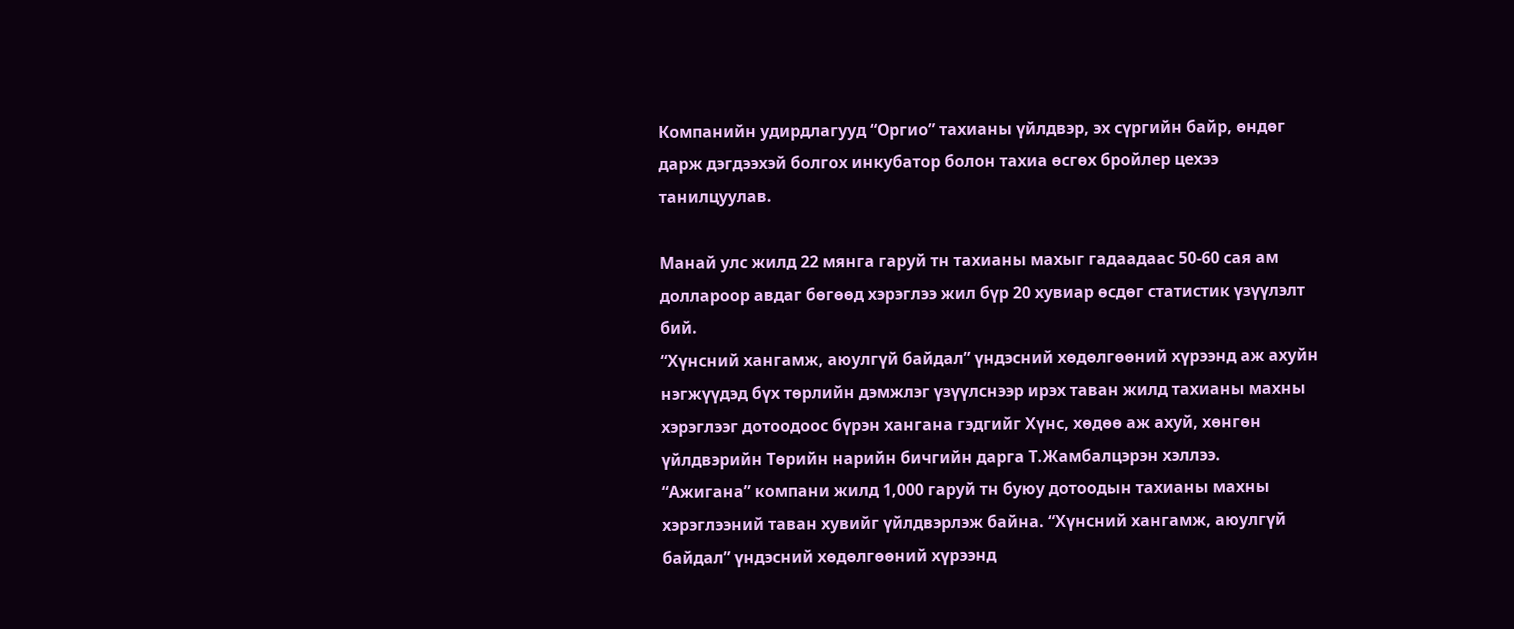Компанийн удирдлагууд “Оргио” тахианы үйлдвэр, эх сүргийн байр, өндөг дарж дэгдээхэй болгох инкубатор болон тахиа өсгөх бройлер цехээ танилцуулав.

Манай улс жилд 22 мянга гаруй тн тахианы махыг гадаадаас 50-60 сая ам доллароор авдаг бөгөөд хэрэглээ жил бүр 20 хувиар өсдөг статистик үзүүлэлт бий.
“Хүнсний хангамж, аюулгүй байдал” үндэсний хөдөлгөөний хүрээнд аж ахуйн нэгжүүдэд бүх төрлийн дэмжлэг үзүүлснээр ирэх таван жилд тахианы махны хэрэглээг дотоодоос бүрэн хангана гэдгийг Хүнс, хөдөө аж ахуй, хөнгөн үйлдвэрийн Төрийн нарийн бичгийн дарга Т.Жамбалцэрэн хэллээ.
“Ажигана” компани жилд 1,000 гаруй тн буюу дотоодын тахианы махны хэрэглээний таван хувийг үйлдвэрлэж байна. “Хүнсний хангамж, аюулгүй байдал” үндэсний хөдөлгөөний хүрээнд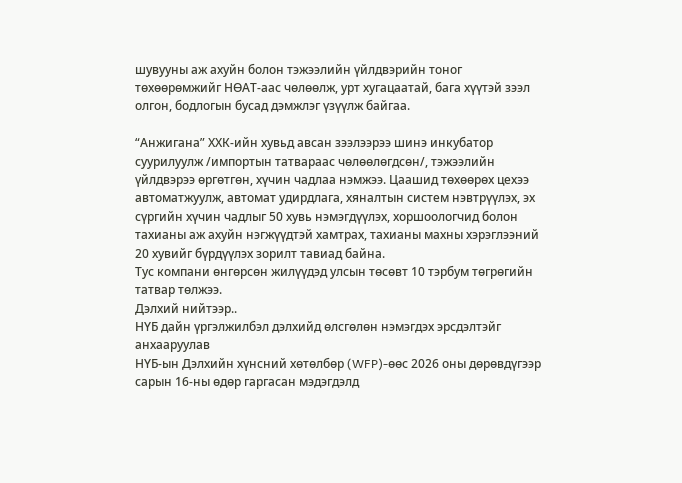шувууны аж ахуйн болон тэжээлийн үйлдвэрийн тоног төхөөрөмжийг НӨАТ-аас чөлөөлж, урт хугацаатай, бага хүүтэй зээл олгон, бодлогын бусад дэмжлэг үзүүлж байгаа.

“Анжигана” ХХК-ийн хувьд авсан зээлээрээ шинэ инкубатор суурилуулж /импортын татвараас чөлөөлөгдсөн/, тэжээлийн үйлдвэрээ өргөтгөн, хүчин чадлаа нэмжээ. Цаашид төхөөрөх цехээ автоматжуулж, автомат удирдлага, хяналтын систем нэвтрүүлэх, эх сүргийн хүчин чадлыг 50 хувь нэмэгдүүлэх, хоршоологчид болон тахианы аж ахуйн нэгжүүдтэй хамтрах, тахианы махны хэрэглээний 20 хувийг бүрдүүлэх зорилт тавиад байна.
Тус компани өнгөрсөн жилүүдэд улсын төсөвт 10 тэрбум төгрөгийн татвар төлжээ.
Дэлхий нийтээр..
НҮБ дайн үргэлжилбэл дэлхийд өлсгөлөн нэмэгдэх эрсдэлтэйг анхааруулав
НҮБ-ын Дэлхийн хүнсний хөтөлбөр (WFP)-өөс 2026 оны дөрөвдүгээр сарын 16-ны өдөр гаргасан мэдэгдэлд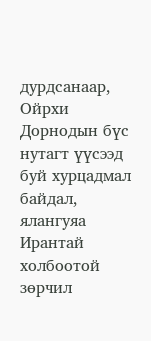дурдсанаар, Ойрхи Дорнодын бүс нутагт үүсээд буй хурцадмал байдал, ялангуяа Ирантай холбоотой зөрчил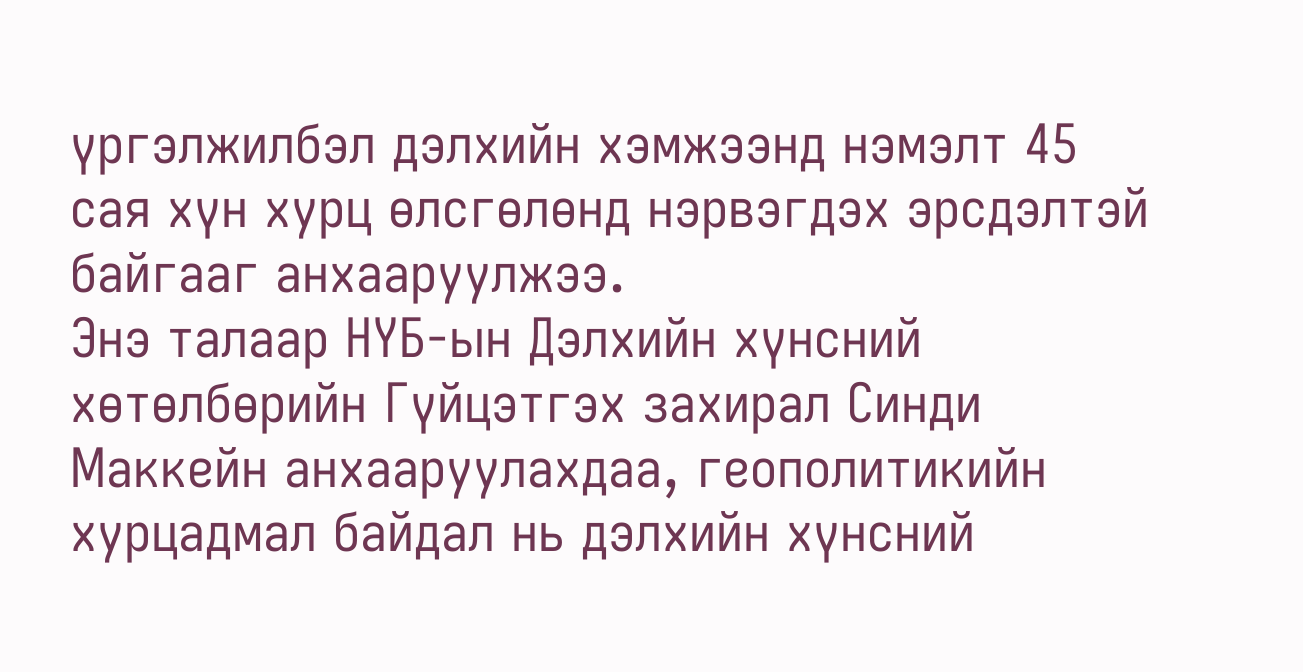үргэлжилбэл дэлхийн хэмжээнд нэмэлт 45 сая хүн хурц өлсгөлөнд нэрвэгдэх эрсдэлтэй байгааг анхааруулжээ.
Энэ талаар НҮБ-ын Дэлхийн хүнсний хөтөлбөрийн Гүйцэтгэх захирал Синди Маккейн анхааруулахдаа, геополитикийн хурцадмал байдал нь дэлхийн хүнсний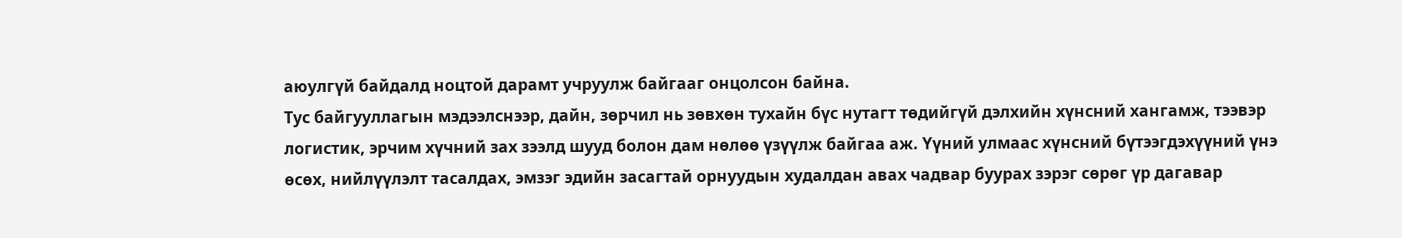аюулгүй байдалд ноцтой дарамт учруулж байгааг онцолсон байна.
Тус байгууллагын мэдээлснээр, дайн, зөрчил нь зөвхөн тухайн бүс нутагт төдийгүй дэлхийн хүнсний хангамж, тээвэр логистик, эрчим хүчний зах зээлд шууд болон дам нөлөө үзүүлж байгаа аж. Үүний улмаас хүнсний бүтээгдэхүүний үнэ өсөх, нийлүүлэлт тасалдах, эмзэг эдийн засагтай орнуудын худалдан авах чадвар буурах зэрэг сөрөг үр дагавар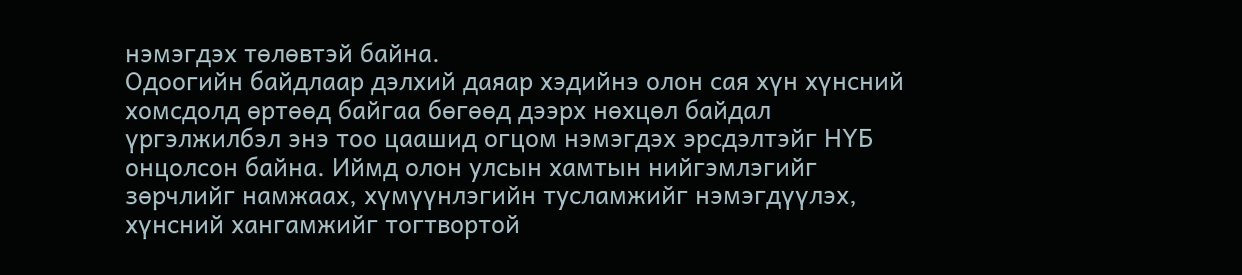нэмэгдэх төлөвтэй байна.
Одоогийн байдлаар дэлхий даяар хэдийнэ олон сая хүн хүнсний хомсдолд өртөөд байгаа бөгөөд дээрх нөхцөл байдал үргэлжилбэл энэ тоо цаашид огцом нэмэгдэх эрсдэлтэйг НҮБ онцолсон байна. Иймд олон улсын хамтын нийгэмлэгийг зөрчлийг намжаах, хүмүүнлэгийн тусламжийг нэмэгдүүлэх, хүнсний хангамжийг тогтвортой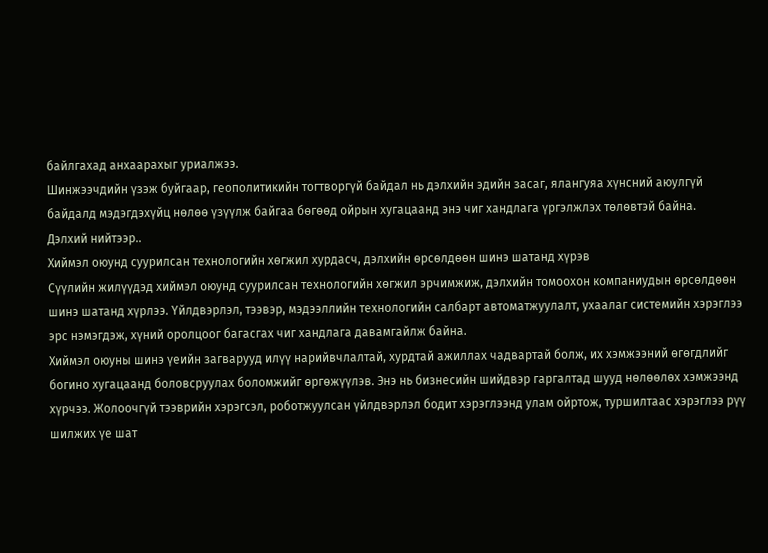байлгахад анхаарахыг уриалжээ.
Шинжээчдийн үзэж буйгаар, геополитикийн тогтворгүй байдал нь дэлхийн эдийн засаг, ялангуяа хүнсний аюулгүй байдалд мэдэгдэхүйц нөлөө үзүүлж байгаа бөгөөд ойрын хугацаанд энэ чиг хандлага үргэлжлэх төлөвтэй байна.
Дэлхий нийтээр..
Хиймэл оюунд суурилсан технологийн хөгжил хурдасч, дэлхийн өрсөлдөөн шинэ шатанд хүрэв
Сүүлийн жилүүдэд хиймэл оюунд суурилсан технологийн хөгжил эрчимжиж, дэлхийн томоохон компаниудын өрсөлдөөн шинэ шатанд хүрлээ. Үйлдвэрлэл, тээвэр, мэдээллийн технологийн салбарт автоматжуулалт, ухаалаг системийн хэрэглээ эрс нэмэгдэж, хүний оролцоог багасгах чиг хандлага давамгайлж байна.
Хиймэл оюуны шинэ үеийн загварууд илүү нарийвчлалтай, хурдтай ажиллах чадвартай болж, их хэмжээний өгөгдлийг богино хугацаанд боловсруулах боломжийг өргөжүүлэв. Энэ нь бизнесийн шийдвэр гаргалтад шууд нөлөөлөх хэмжээнд хүрчээ. Жолоочгүй тээврийн хэрэгсэл, роботжуулсан үйлдвэрлэл бодит хэрэглээнд улам ойртож, туршилтаас хэрэглээ рүү шилжих үе шат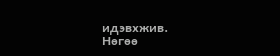идэвхжив.
Нөгөө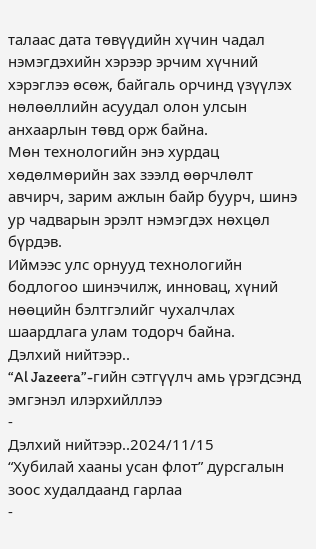талаас дата төвүүдийн хүчин чадал нэмэгдэхийн хэрээр эрчим хүчний хэрэглээ өсөж, байгаль орчинд үзүүлэх нөлөөллийн асуудал олон улсын анхаарлын төвд орж байна.
Мөн технологийн энэ хурдац хөдөлмөрийн зах зээлд өөрчлөлт авчирч, зарим ажлын байр буурч, шинэ ур чадварын эрэлт нэмэгдэх нөхцөл бүрдэв.
Иймээс улс орнууд технологийн бодлогоо шинэчилж, инновац, хүний нөөцийн бэлтгэлийг чухалчлах шаардлага улам тодорч байна.
Дэлхий нийтээр..
“Al Jazeera”-гийн сэтгүүлч амь үрэгдсэнд эмгэнэл илэрхийллээ
-
Дэлхий нийтээр..2024/11/15
“Хубилай хааны усан флот” дурсгалын зоос худалдаанд гарлаа
-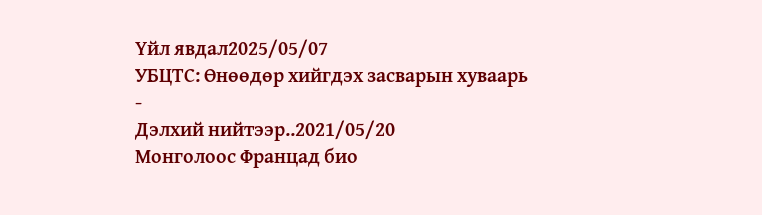Үйл явдал2025/05/07
УБЦТС: Өнөөдөр хийгдэх засварын хуваарь
-
Дэлхий нийтээр..2021/05/20
Монголоос Францад био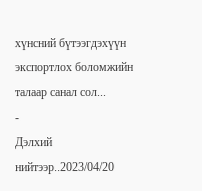хүнсний бүтээгдэхүүн экспортлох боломжийн талаар санал сол...
-
Дэлхий нийтээр..2023/04/20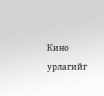Кино урлагийг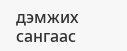дэмжих сангаас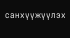санхүүжүүлэх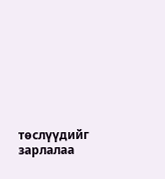төслүүдийг зарлалаа